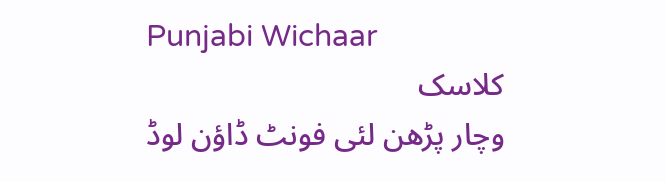Punjabi Wichaar
کلاسک
وچار پڑھن لئی فونٹ ڈاؤن لوڈ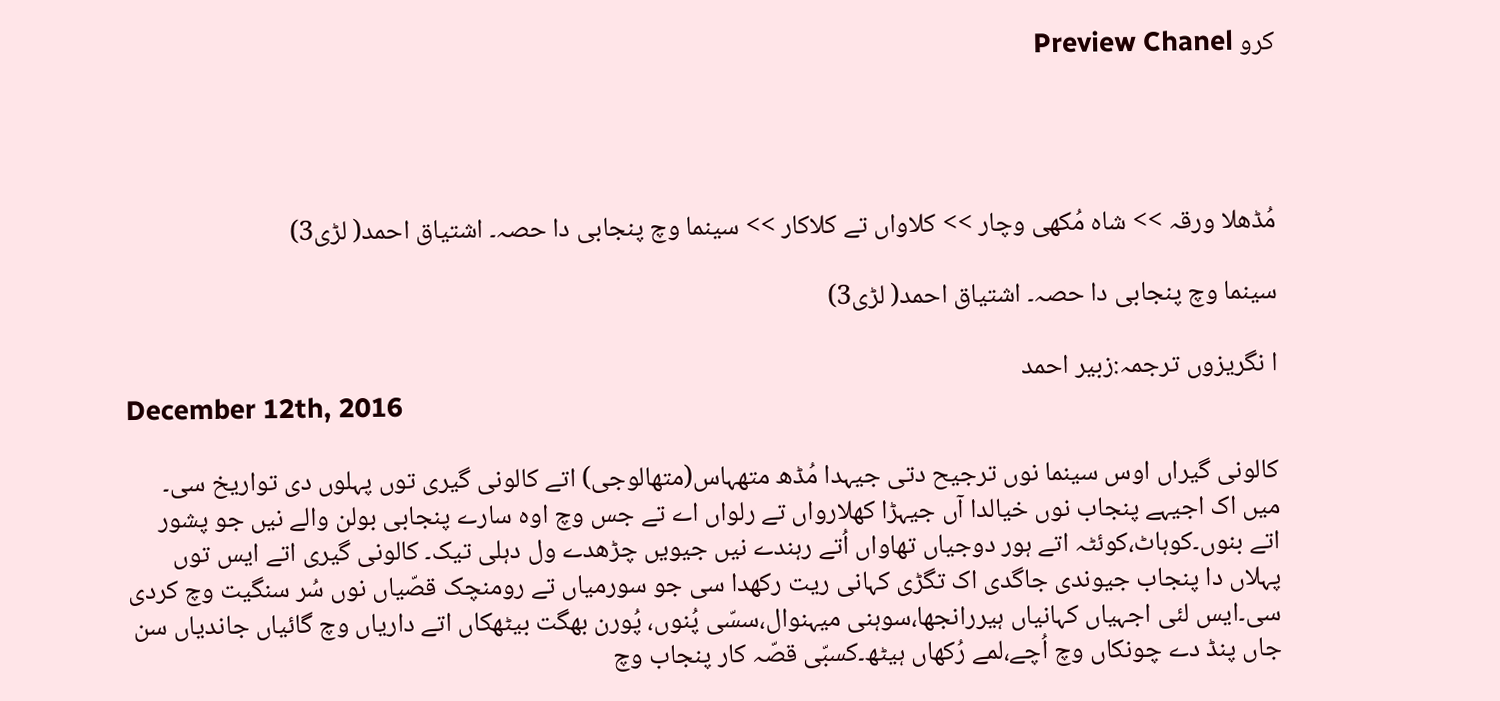کرو Preview Chanel




مُڈھلا ورقہ >> شاہ مُکھی وچار >> کلاواں تے کلاکار >> سینما وچ پنجابی دا حصہ۔ اشتیاق احمد( لڑی3)

سینما وچ پنجابی دا حصہ۔ اشتیاق احمد( لڑی3)

ا نگریزوں ترجمہ:زبیر احمد
December 12th, 2016

کالونی گیراں اوس سینما نوں ترجیح دتی جیہدا مُڈھ متھہاس(متھالوجی) اتے کالونی گیری توں پہلوں دی تواریخ سی۔
میں اک اجیہے پنجاب نوں خیالدا آں جیہڑا کھلارواں تے رلواں اے تے جس وچ اوہ سارے پنجابی بولن والے نیں جو پشور اتے بنوں۔کوہاٹ،کوئٹہ اتے ہور دوجیاں تھاواں اُتے رہندے نیں جیویں چڑھدے ول دہلی تیک۔ کالونی گیری اتے ایس توں پہلاں دا پنجاب جیوندی جاگدی اک تگڑی کہانی ریت رکھدا سی جو سورمیاں تے رومنچک قصّیاں نوں سُر سنگیت وچ کردی سی۔ایس لئی اجہیاں کہانیاں ہیررانجھا،سوہنی میہنوال،سسّی پُنوں، پُورن بھگت بیٹھکاں اتے داریاں وچ گائیاں جاندیاں سن جاں پنڈ دے چونکاں وچ اُچے،لمے رُکھاں ہیٹھ۔کسبّی قصّہ کار پنجاب وچ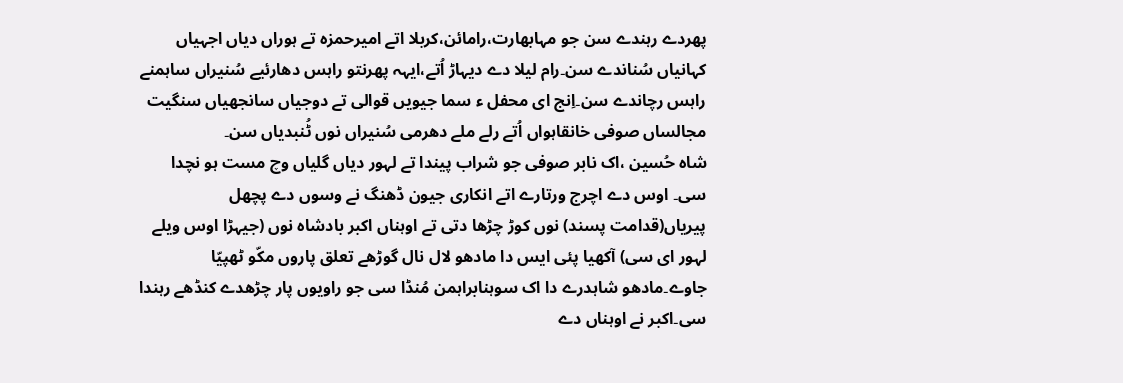پھردے رہندے سن جو مہابھارت،رامائن،کربلا اتے امیرحمزہ تے ہوراں دیاں اجہیاں کہانیاں سُناندے سن۔رام لیلا دے دیہاڑ اُتے،ایہہ پھرنتو راہس دھارئیے سُنیراں ساہمنے راہس رچاندے سن۔اِنج ای محفل ء سما جیویں قوالی تے دوجیاں سانجھیاں سنگیت مجالساں صوفی خانقاہواں اُتے رلے ملے دھرمی سُنیراں نوں ٹُنبدیاں سن۔
شاہ حُسین ،اک نابر صوفی جو شراب پیندا تے لہور دیاں گلیاں وچ مست ہو نچدا سی۔ اوس دے اچرج ورتارے اتے انکاری جیون ڈھنگ نے وسوں دے پچھل پیریاں(قدامت پسند) نوں کوڑ چڑھا دتی تے اوہناں اکبر بادشاہ نوں (جیہڑا اوس ویلے لہور ای سی) آکھیا پئی ایس دا مادھو لال نال گوڑھے تعلق پاروں مکّو ٹھپیّا جاوے۔مادھو شاہدرے دا اک سوہنابراہمن مُنڈا سی جو راویوں پار چڑھدے کنڈھے رہندا سی۔اکبر نے اوہناں دے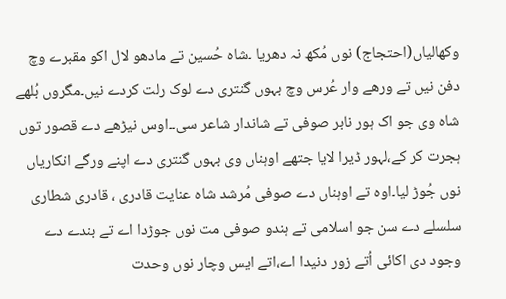وکھالیاں(احتجاج) نوں مُکھ نہ دھریا ۔شاہ حُسین تے مادھو لال اکو مقبرے وچ دفن نیں تے ورھے وار عُرس وچ بہوں گنتری دے لوک رلت کردے نیں۔مگروں بُلھے شاہ وی جو اک ہور نابر صوفی تے شاندار شاعر سی۔۔اوس نیڑھے دے قصور توں ہجرت کر کے،لہور ڈیرا لایا جتھے اوہناں وی بہوں گنتری دے اپنے ورگے انکاریاں نوں جُوڑ لیا۔اوہ تے اوہناں دے صوفی مُرشد شاہ عنایت قادری ، قادری شطاری سلسلے دے سن جو اسلامی تے ہندو صوفی مت نوں جوڑدا اے تے بندے دے وجود دی اکائی اُتے زور دنیدا اے،اتے ایس وچار نوں وحدت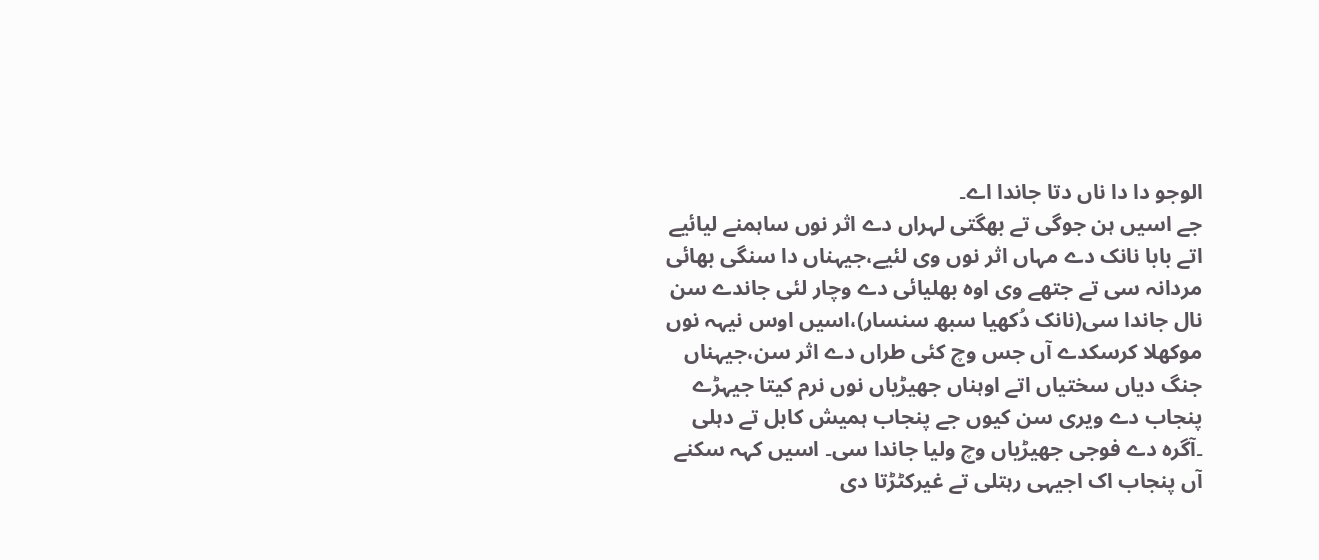الوجو دا دا ناں دتا جاندا اے۔
جے اسیں ہن جوگی تے بھگتی لہراں دے اثر نوں ساہمنے لیائیے اتے بابا نانک دے مہاں اثر نوں وی لئیے،جیہناں دا سنگی بھائی مردانہ سی تے جتھے وی اوہ بھلیائی دے وچار لئی جاندے سن نال جاندا سی(نانک دُکھیا سبھ سنسار)،اسیں اوس نیہہ نوں موکھلا کرسکدے آں جس وچ کئی طراں دے اثر سن،جیہناں جنگ دیاں سختیاں اتے اوہناں جھیڑیاں نوں نرم کیتا جیہڑے پنجاب دے ویری سن کیوں جے پنجاب ہمیش کابل تے دہلی ۔آگرہ دے فوجی جھیڑیاں وچ ولیا جاندا سی۔ اسیں کہہ سکنے آں پنجاب اک اجیہی رہتلی تے غیرکٹڑتا دی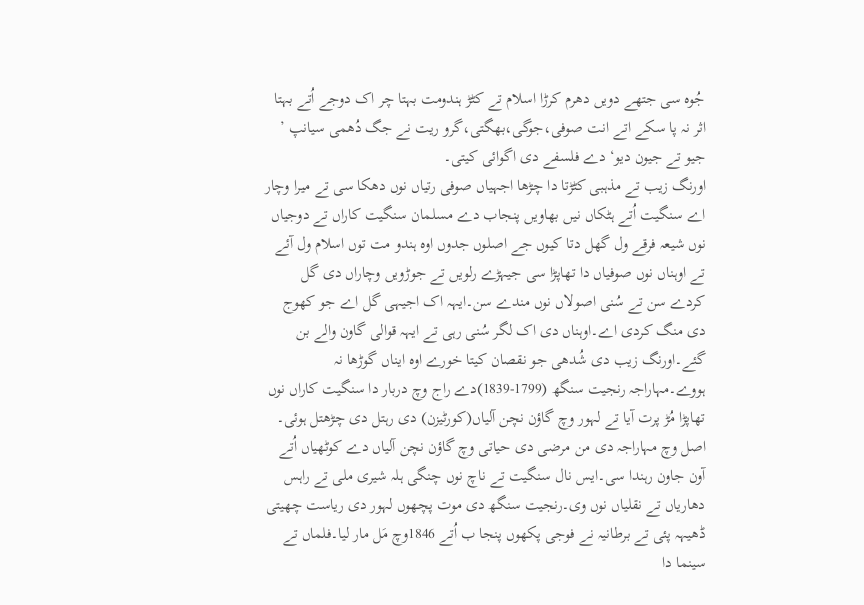جُوہ سی جتھے دویں دھرم کرڑا اسلام تے کٹڑ ہندومت بہتا چر اک دوجے اُتے بہتا اثر نہ پا سکے اتے انت صوفی،جوگی،بھگتی،گرو ریت نے جگ دُھمی سیانپ ’ جیو تے جیون دیو‘ دے فلسفے دی اگوائی کیتی۔
اورنگ زیب تے مذہبی کٹڑتا دا چڑھا اجہیاں صوفی رتیاں نوں دھکا سی تے میرا وچار اے سنگیت اُتے ہٹکاں نیں بھاویں پنجاب دے مسلمان سنگیت کاراں تے دوجیاں نوں شیعہ فرقے ول گھل دتا کیوں جے اصلوں جدوں اوہ ہندو مت توں اسلام ول آئے تے اوہناں نوں صوفیاں دا تھاپڑا سی جیہڑے رلویں تے جوڑویں وچاراں دی گل کردے سن تے سُنی اصولاں نوں مندے سن۔ایہہ اک اجیہی گل اے جو کھوج دی منگ کردی اے۔اوہناں دی اک لگر سُنی رہی تے ایہہ قوالی گاون والے بن گئے۔اورنگ زیب دی شُدھی جو نقصان کیتا خورے اوہ ایناں گوڑھا نہ ہووے۔مہاراجہ رنجیت سنگھ (1799-1839)دے راج وچ دربار دا سنگیت کاراں نوں تھاپڑا مُڑ پرت آیا تے لہور وچ گاؤن نچن آلیاں(کورٹیزن) دی رہتل دی چڑھتل ہوئی۔ اصل وچ مہاراجہ دی من مرضی دی حیاتی وچ گاؤن نچن آلیاں دے کوٹھیاں اُتے آون جاون رہندا سی۔ایس نال سنگیت تے ناچ نوں چنگی ہلہ شیری ملی تے راہس دھاریاں تے نقلیاں نوں وی۔رنجیت سنگھ دی موت پچھوں لہور دی ریاست چھیتی ڈھیہہ پئی تے برطانیہ نے فوجی پکھوں پنجا ب اُتے 1846وچ مَل مار لیا۔فلماں تے سینما دا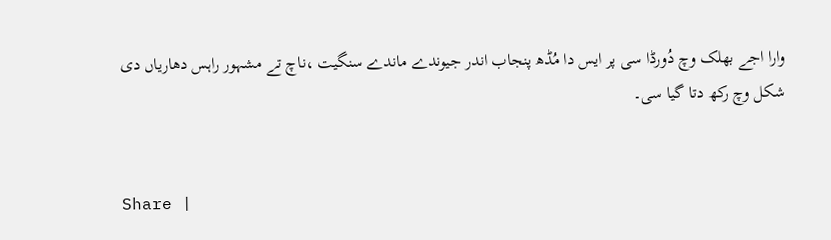وارا اجے بھلک وچ دُورڈا سی پر ایس دا مُڈھ پنجاب اندر جیوندے ماندے سنگیت ،ناچ تے مشہور راہس دھاریاں دی شکل وچ رکھ دتا گیا سی۔


Share |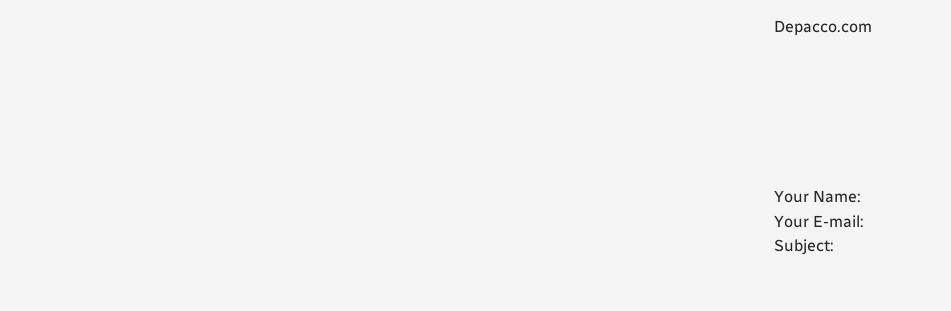Depacco.com






Your Name:
Your E-mail:
Subject: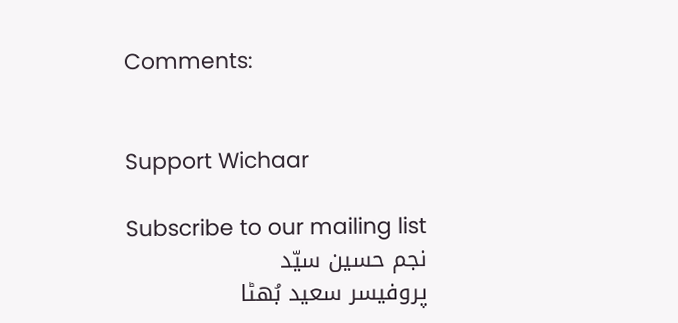Comments:


Support Wichaar

Subscribe to our mailing list
نجم حسین سیّد
پروفیسر سعید بُھٹا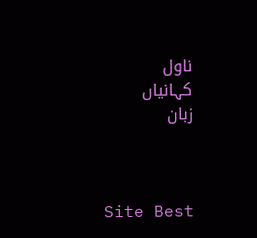ناول
کہانیاں
زبان



Site Best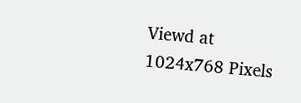Viewd at 1024x768 Pixels